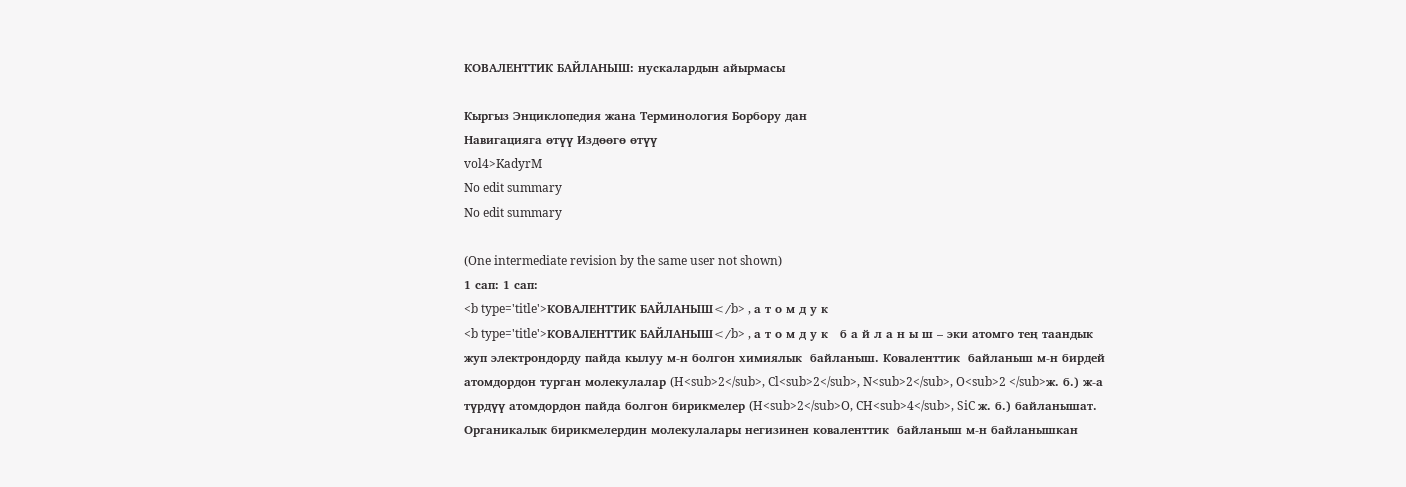КОВАЛЕНТТИК БАЙЛАНЫШ: нускалардын айырмасы

Кыргыз Энциклопедия жана Терминология Борбору дан
Навигацияга өтүү Издөөгө өтүү
vol4>KadyrM
No edit summary
No edit summary

(One intermediate revision by the same user not shown)
1 сап: 1 сап:
<b type='title'>КОВАЛЕНТТИК БАЙЛАНЫШ</b> , а т о м д у к
<b type='title'>КОВАЛЕНТТИК БАЙЛАНЫШ</b> , а т о м д у к   б а й л а н ы ш – эки атомго тең таандык жуп электрондорду пайда кылуу м-н болгон химиялык  байланыш. Коваленттик  байланыш м-н бирдей атомдордон турган молекулалар (H<sub>2</sub>, Cl<sub>2</sub>, N<sub>2</sub>, O<sub>2 </sub>ж. б.) ж-а түрдүү атомдордон пайда болгон бирикмелер (H<sub>2</sub>O, CH<sub>4</sub>, SiC ж. б.) байланышат. Органикалык бирикмелердин молекулалары негизинен коваленттик  байланыш м-н байланышкан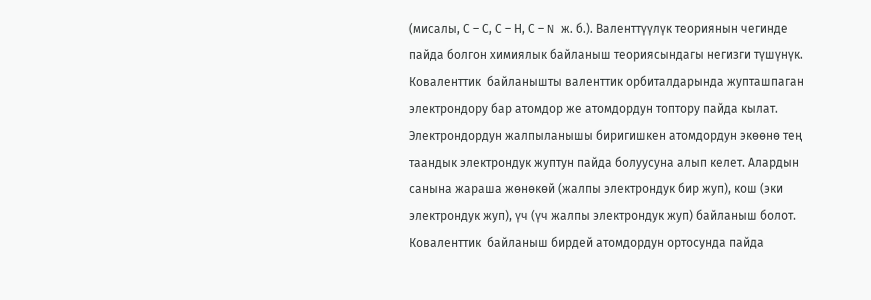(мисалы, С – С, С – Н, С – N ж. б.). Валенттүүлүк теориянын чегинде пайда болгон химиялык байланыш теориясындагы негизги түшүнүк. Коваленттик  байланышты валенттик орбиталдарында жупташпаган электрондору бар атомдор же атомдордун топтору пайда кылат. Электрондордун жалпыланышы биригишкен атомдордун экөөнө тең таандык электрондук жуптун пайда болуусуна алып келет. Алардын санына жараша жөнөкөй (жалпы электрондук бир жуп), кош (эки электрондук жуп), үч (үч жалпы электрондук жуп) байланыш болот. Коваленттик  байланыш бирдей атомдордун ортосунда пайда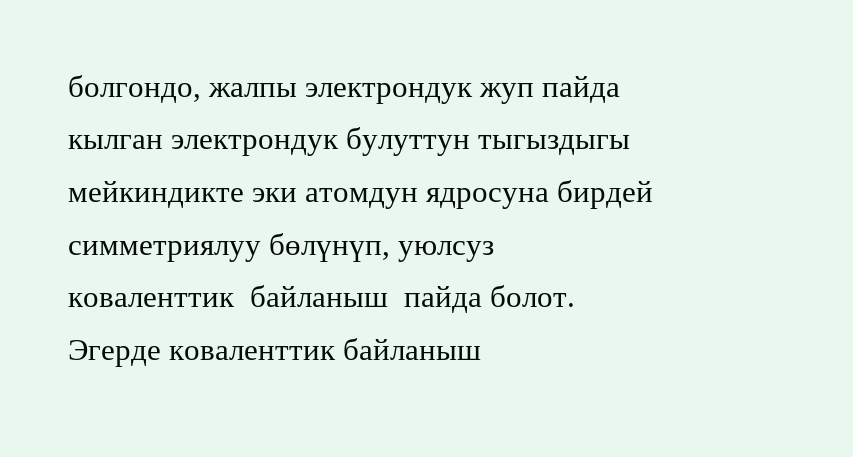болгондо, жалпы электрондук жуп пайда кылган электрондук булуттун тыгыздыгы мейкиндикте эки атомдун ядросуна бирдей симметриялуу бөлүнүп, уюлсуз коваленттик  байланыш  пайда болот. Эгерде коваленттик байланыш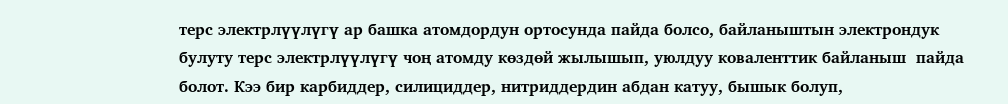терс электрлүүлүгү ар башка атомдордун ортосунда пайда болсо, байланыштын электрондук булуту терс электрлүүлүгү чоң атомду көздөй жылышып, уюлдуу коваленттик байланыш  пайда болот. Кээ бир карбиддер, силициддер, нитриддердин абдан катуу, бышык болуп,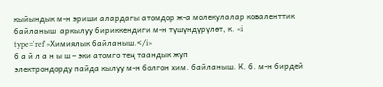кыйындык м-н эриши алардагы атомдор ж-а молекулалар коваленттик байланыш  аркылуу бириккендиги м-н түшүндүрүлөт, к. <i type='ref'>Химиялык байланыш.</i>
б а й л а н ы ш – эки атомго тең таандык жуп
электрондорду пайда кылуу м-н болгон хим. байланыш. К. б. м-н бирдей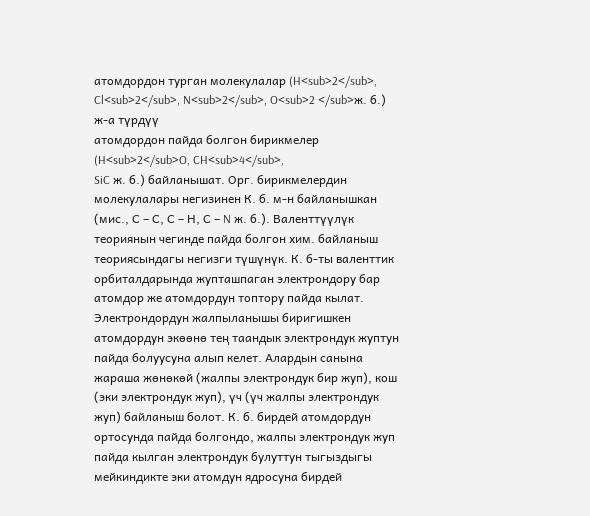атомдордон турган молекулалар (H<sub>2</sub>, Cl<sub>2</sub>, N<sub>2</sub>, O<sub>2 </sub>ж. б.) ж-а түрдүү
атомдордон пайда болгон бирикмелер (H<sub>2</sub>O, CH<sub>4</sub>,
SiC ж. б.) байланышат. Орг. бирикмелердин
молекулалары негизинен К. б. м-н байланышкан (мис., С – С, С – Н, С – N ж. б.). Валенттүүлүк
теориянын чегинде пайда болгон хим. байланыш теориясындагы негизги түшүнүк. К. б-ты валенттик орбиталдарында жупташпаган электрондору бар атомдор же атомдордун топтору пайда кылат. Электрондордун жалпыланышы биригишкен атомдордун экөөнө тең таандык электрондук жуптун пайда болуусуна алып келет. Алардын санына жараша жөнөкөй (жалпы электрондук бир жуп), кош (эки электрондук жуп), үч (үч жалпы электрондук жуп) байланыш болот. К. б. бирдей атомдордун ортосунда пайда болгондо, жалпы электрондук жуп пайда кылган электрондук булуттун тыгыздыгы мейкиндикте эки атомдун ядросуна бирдей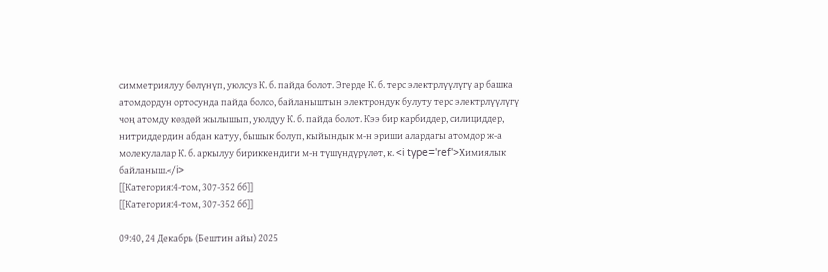симметриялуу бөлүнүп, уюлсуз К. б. пайда болот. Эгерде К. б. терс электрлүүлүгү ар башка атомдордун ортосунда пайда болсо, байланыштын электрондук булуту терс электрлүүлүгү чоң атомду көздөй жылышып, уюлдуу К. б. пайда болот. Кээ бир карбиддер, силициддер, нитриддердин абдан катуу, бышык болуп, кыйындык м-н эриши алардагы атомдор ж-а молекулалар К. б. аркылуу бириккендиги м-н түшүндүрүлөт, к. <i type='ref'>Химиялык байланыш.</i>
[[Категория:4-том, 307-352 бб]]
[[Категория:4-том, 307-352 бб]]

09:40, 24 Декабрь (Бештин айы) 2025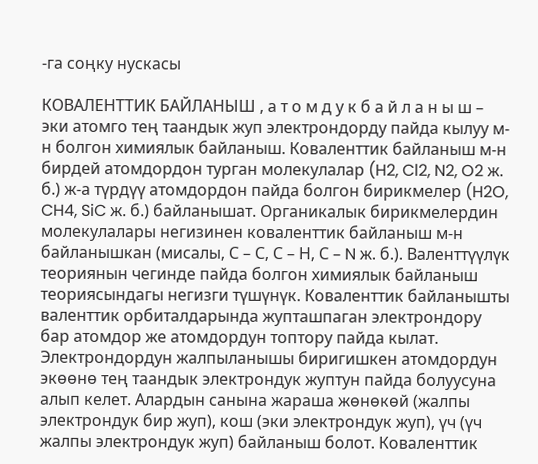-га соңку нускасы

КОВАЛЕНТТИК БАЙЛАНЫШ , а т о м д у к б а й л а н ы ш – эки атомго тең таандык жуп электрондорду пайда кылуу м-н болгон химиялык байланыш. Коваленттик байланыш м-н бирдей атомдордон турган молекулалар (H2, Cl2, N2, O2 ж. б.) ж-а түрдүү атомдордон пайда болгон бирикмелер (H2O, CH4, SiC ж. б.) байланышат. Органикалык бирикмелердин молекулалары негизинен коваленттик байланыш м-н байланышкан (мисалы, С – С, С – Н, С – N ж. б.). Валенттүүлүк теориянын чегинде пайда болгон химиялык байланыш теориясындагы негизги түшүнүк. Коваленттик байланышты валенттик орбиталдарында жупташпаган электрондору бар атомдор же атомдордун топтору пайда кылат. Электрондордун жалпыланышы биригишкен атомдордун экөөнө тең таандык электрондук жуптун пайда болуусуна алып келет. Алардын санына жараша жөнөкөй (жалпы электрондук бир жуп), кош (эки электрондук жуп), үч (үч жалпы электрондук жуп) байланыш болот. Коваленттик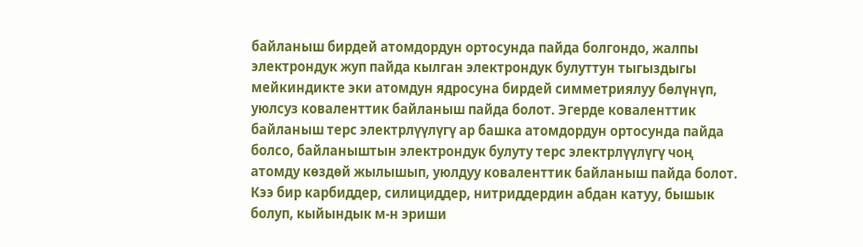байланыш бирдей атомдордун ортосунда пайда болгондо, жалпы электрондук жуп пайда кылган электрондук булуттун тыгыздыгы мейкиндикте эки атомдун ядросуна бирдей симметриялуу бөлүнүп, уюлсуз коваленттик байланыш пайда болот. Эгерде коваленттик байланыш терс электрлүүлүгү ар башка атомдордун ортосунда пайда болсо, байланыштын электрондук булуту терс электрлүүлүгү чоң атомду көздөй жылышып, уюлдуу коваленттик байланыш пайда болот. Кээ бир карбиддер, силициддер, нитриддердин абдан катуу, бышык болуп, кыйындык м-н эриши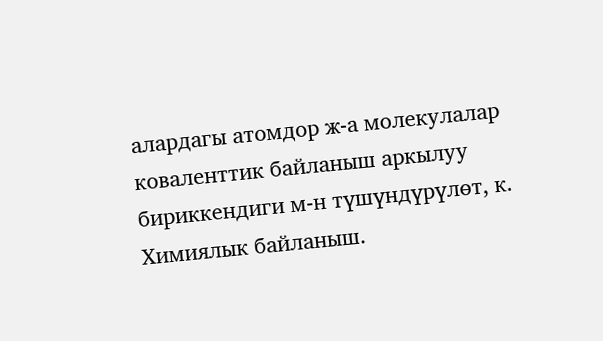алардагы атомдор ж-а молекулалар коваленттик байланыш аркылуу бириккендиги м-н түшүндүрүлөт, к. Химиялык байланыш.